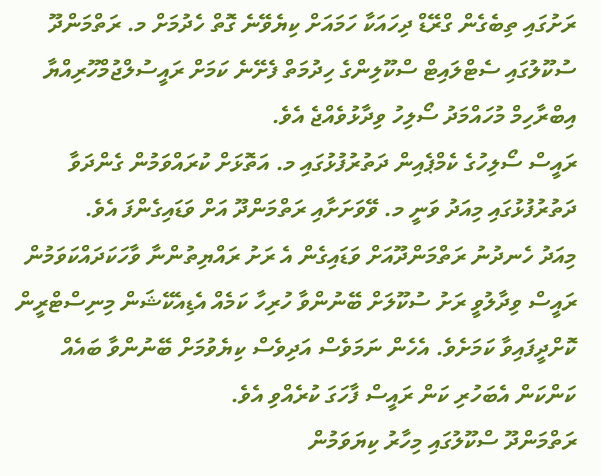ރަށުގައި ތިބެގެން ގްރޭޑް ދިހައަކާ ހަމައަށް ކިޔެވޭނެ ގޮތް ހެދުމަށް މ. ރަތްމަންދޫ ސުކޫލުގައި ސެޓްލައިޓް ސްކޫލިންގެ ހިދުމަތް ފެށޭނެ ކަމަށް ރައީސުލްޖުމްހޫރިއްޔާ އިބްރާހިމް މުހައްމަދު ސޯލިހު ވިދާޅުވެއްޖެ އެވެ.
ރައީސް ސޯލިހުގެ ކެމްޕެއިން ދަތުރުފުޅުގައި މ. އަތޮޅަށް ކުރައްވަމުން ގެންދަވާ ދަތުރުފުޅުގައި މިއަދު ވަނީ މ. ވޭވަށަށާއި ރަތްމަންދޫ އަށް ވަޑައިގެންފަ އެވެ.
މިއަދު ހެނދުނު ރަތްމަންދޫއަށް ވަޑައިގެން އެ ރަށު ރައްޔިތުންނާ ވާހަކަދައްކަވަމުން ރައީސް ވިދާލުވީ ރަށު ސުކޫލަށް ބޭނުންވާ ހުރިހާ ކަމެއް އެޑިއެކޭޝަން މިނިސްޓްރީން ކޮށްދީފައިވާ ކަމަށެވެ. އެހެން ނަމަވެސް އަދިވެސް ކިޔެވުމަށް ބޭނުންވާ ބައެއް ކަންކަން އެބަހުރި ކަން ރައީސް ފާހަގަ ކުރެއްވި އެވެ.
ރަތްމަންދޫ ސްކޫލުގައި މިހާރު ކިޔަވަމުން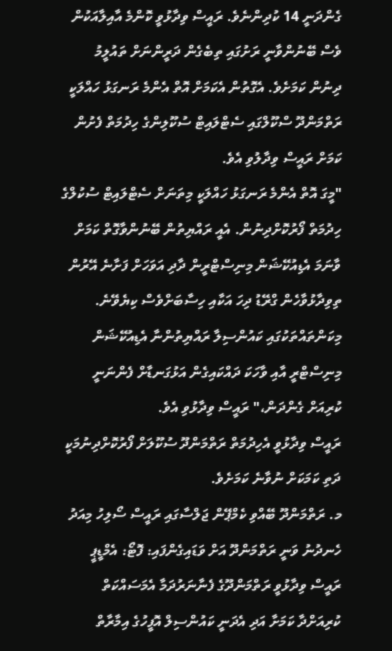ގެންދަނީ 14 ކުދިންނެވެ. ރައީސް ވިދާޅުވީ ކޮންމެ އާއިލާއަކުން ވެސް ބޭނުންވާނީ ރަށުގައި ތިބެގެން ދަރީންނަށް ތައުލީމު ދިނުން ކަމަށެވެ. އެގޮތުން އެކަމަށް އޮތް އެންމެ ރަނގަޅު ހައްލަކީ ރަތްމަންދޫ ސްކޫލްގައި ސެޓްލައިޓް ސުކޫލިންގެ ހިދުމަތް ފެށުން ކަމަށް ރައީސް ވިދާލުވި އެވެ.
"މީގަ އޮތް އެންމެ ރަނގަޅު ހައްލަކީ މިތަނަށް ސެޓްލައިޓް ސުކުލްގެ ހިދުމަތް ފޯރުކޮށްދިނުން. އެއީ ރައްޔިތުން ބޭނުންވާގޮތް ކަމަށް ވާނަމަ އެޑިއުކޭޝަން މިނިސްޓްރީން ދާދި އަވަހަށް ފަށާނެ އޭރުން ތިވިދާޅުވާހެން ގްރޭޑު ދިހަ އަކާއި ހިސާބަށްވެސް ކިޔެވޭނެ. މިކަންތައްތަކުގައި ކައުންސިލާ ރައްޔިތުންނާ އެޑިއުކޭޝަން މިނިސްޓްރީ އާއި ވާހަކަ ދައްކައިގެން އަޅުގަނޑާށް ފެންނަނީ ކުރިއަށް ގެންދަން،" ރައީސް ވިދާޅުވި އެވެ.
ރައީސް ވިދާޅުވީ އެހިދުމަތް ރަތްމަންދޫ ސުކޫލަށް ފޯރުކޮށްދިނުމަކީ ދަތި ކަމަކަށް ނުވާނެ ކަމަށެވެ.
މ. ރަތްމަންދޫ ބޭއްވި ކެމްޕޭން ޖަލްސާގައި ރައީސް ސޯލިހު މިއަދު ހެނދުނު ވަނީ ރަތްމަންދޫ އަށް ވަޑައިގެންފައި: ފޮޓޯ: އެމްޑީޕީ
ރައީސް ވިދާޅުވީ ރަތްމަންދޫގެ ފެނާނަރުދަމާ އެމަސައްކަތް ކުރިއަށްދާ ކަމަށާ އަދި އެދަނީ ކައުންސިލް އޮފީހުގެ އިމާރާތް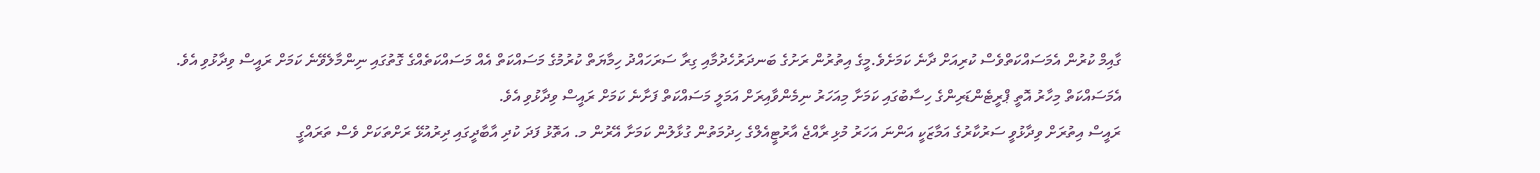ގާއިމް ކުރުން އެމަސައްކަތްވެސް ކުރިއަށް ދާނެ ކަމަށެވެ.މީގެ އިތުރުން ރަށުގެ ބަނދަރުހެދުމާއި ގިރާ ސަރަހައްދު ހިމާޔަތް ކުރުމުގެ މަސައްކަތް އެއް މަސައްކަތެއްގެ ގޮތުގައި ނިންމާލެވޭނެ ކަމަށް ރައީސް ވިދާޅުވި އެވެ.
އެމަސައްކަތް މިހާރު އޮތީ ޕްރީޓެންޑަރިންގެ ހިސާބުގައި ކަމަށާ މިއަހަރު ނިމެންވާއިރަށް އަމަލީ މަސައްކަތް ފަށާނެ ކަމަށް ރައީސް ވިދާޅުވި އެވެ.
ރައީސް އިތުރަށް ވިދާޅުވީ ސަރުކާރުގެ އަމާޒަކީ އަންނަ އަހަރު މުޅި ރާއްޖެ އާރުޓީއެލްގެ ހިދުމަތުން ގުޅާލުން ކަމަށާ އޭރުން މ. އަތޮޅު ފަދަ ކުދި އާބާދީގައި ދިރުއުޅޭ ރަށްތަކަށް ވެސް ތަރައްގީ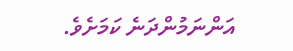އަންނަމުންދަނެ ކަމަށެވެ.